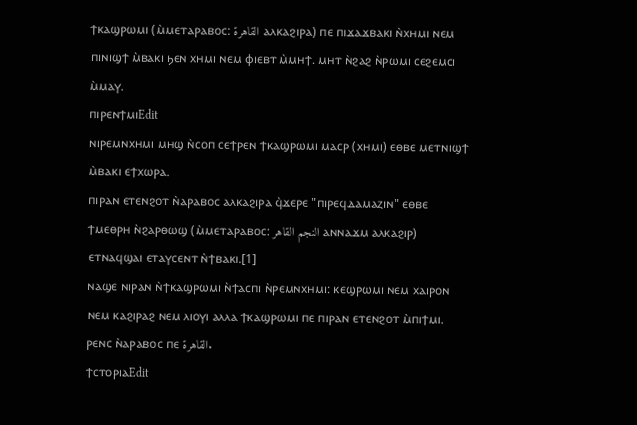ϯⲕⲁϣⲣⲱⲙⲓ (ⲙ̀ⲙⲉⲧⲁⲣⲁⲃⲟⲥ: القاهرة ⲁⲗⲕⲁϩⲓⲣⲁ) ⲡⲉ ⲡⲓϫⲁϫⲃⲁⲕⲓ ⲛ̀ⲭⲏⲙⲓ ⲛⲉⲙ ⲡⲓⲛⲓϣϯ ⲙ̀ⲃⲁⲕⲓ ϧⲉⲛ ⲭⲏⲙⲓ ⲛⲉⲙ ⲫⲓⲉⲃⲧ ⲙ̀ⲙⲏϯ. ⲙⲏⲧ ⲛ̀ϩⲁϩ ⲛ̀ⲣⲱⲙⲓ ⲥⲉϩⲉⲙⲥⲓ ⲙ̀ⲙⲁⲩ.
ⲡⲓⲣⲉⲛϯⲙⲓEdit
ⲛⲓⲣⲉⲙⲛⲭⲏⲙⲓ ⲙⲏϣ ⲛ̀ⲥⲟⲡ ⲥⲉϯⲣⲉⲛ ϯⲕⲁϣⲣⲱⲙⲓ ⲙⲁⲥⲣ (ⲭⲏⲙⲓ) ⲉⲑⲃⲉ ⲙⲉⲧⲛⲓϣϯ ⲙ̀ⲃⲁⲕⲓ ⲉϯⲭⲱⲣⲁ.
ⲡⲓⲣⲁⲛ ⲉⲧⲉⲛϩⲟⲧ ⲛ̀ⲁⲣⲁⲃⲟⲥ ⲁⲗⲕⲁϩⲓⲣⲁ ϥ̀ϫⲉⲣⲉ "ⲡⲓⲣⲉϥⲇⲁⲙⲁⲍⲓⲛ" ⲉⲑⲃⲉ ϯⲙⲉⲑⲣⲏ ⲛ̀ϩⲁⲣⲑⲱϣ (ⲙ̀ⲙⲉⲧⲁⲣⲁⲃⲟⲥ: النجم القاهر ⲁⲛⲛⲁϫⲙ ⲁⲗⲕⲁϩⲓⲣ) ⲉⲧⲛⲁϥϣⲁⲓ ⲉⲧⲁⲩⲥⲉⲛⲧ ⲛ̀ϯⲃⲁⲕⲓ.[1]
ⲛⲁϣⲉ ⲛⲓⲣⲁⲛ ⲛ̀ϯⲕⲁϣⲣⲱⲙⲓ ⲛ̀ϯⲁⲥⲡⲓ ⲛ̀ⲣⲉⲙⲛⲭⲏⲙⲓ: ⲕⲉϣⲣⲱⲙⲓ ⲛⲉⲙ ⲭⲁⲓⲣⲟⲛ ⲛⲉⲙ ⲕⲁϩⲓⲣⲁϩ ⲛⲉⲙ ⲗⲓⲟⲩⲓ ⲁⲗⲗⲁ ϯⲕⲁϣⲣⲱⲙⲓ ⲡⲉ ⲡⲓⲣⲁⲛ ⲉⲧⲉⲛϩⲟⲧ ⲙ̀ⲡⲓϯⲙⲓ. ⲣⲉⲛⲥ ⲛ̀ⲁⲣⲁⲃⲟⲥ ⲡⲉ القاهرة.
ϯⲥⲧⲟⲣⲓⲁEdit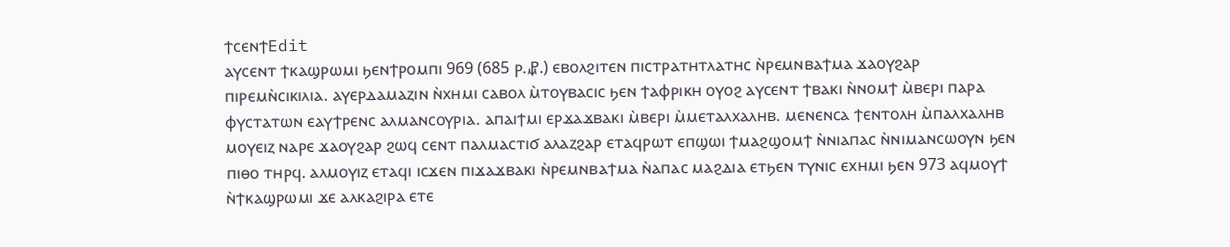ϯⲥⲉⲛϯEdit
ⲁⲩⲥⲉⲛⲧ ϯⲕⲁϣⲣⲱⲙⲓ ϧⲉⲛϯⲣⲟⲙⲡⲓ 969 (685 ⲣ.⳥.) ⲉⲃⲟⲗϩⲓⲧⲉⲛ ⲡⲓⲥⲧⲣⲁⲧⲏⲧⲗⲁⲧⲏⲥ ⲛ̀ⲣⲉⲙⲛⲃⲁϯⲙⲁ ϫⲁⲟⲩϩⲁⲣ ⲡⲓⲣⲉⲙⲛ̀ⲥⲓⲕⲓⲗⲓⲁ. ⲁⲩⲉⲣⲇⲁⲙⲁⲍⲓⲛ ⲛ̀ⲭⲏⲙⲓ ⲥⲁⲃⲟⲗ ⲙ̀ⲧⲟⲩⲃⲁⲥⲓⲥ ϧⲉⲛ ϯⲁⲫⲣⲓⲕⲏ ⲟⲩⲟϩ ⲁⲩⲥⲉⲛⲧ ϯⲃⲁⲕⲓ ⲛ̀ⲛⲟⲙϯ ⲙ̀ⲃⲉⲣⲓ ⲡⲁⲣⲁ ⲫⲩⲥⲧⲁⲧⲱⲛ ⲉⲁⲩϯⲣⲉⲛⲥ ⲁⲗⲙⲁⲛⲥⲟⲩⲣⲓⲁ. ⲁⲡⲁⲓϯⲙⲓ ⲉⲣϫⲁϫⲃⲁⲕⲓ ⲙ̀ⲃⲉⲣⲓ ⲙ̀ⲙⲉⲧⲁⲗⲭⲁⲗⲏⲃ. ⲙⲉⲛⲉⲛⲥⲁ ϯⲉⲛⲧⲟⲗⲏ ⲙ̀ⲡⲁⲗⲭⲁⲗⲏⲃ ⲙⲟⲩⲉⲓⲍ ⲛⲁⲣⲉ ϫⲁⲟⲩϩⲁⲣ ϩⲱϥ ⲥⲉⲛⲧ ⲡⲁⲗⲙⲁⲥⲧⲓϭ ⲁⲗⲁⲍϩⲁⲣ ⲉⲧⲁϥⲣⲱⲧ ⲉⲡϣⲱⲓ ϯⲙⲁϩϣⲟⲙϯ ⲛ̀ⲛⲓⲁⲡⲁⲥ ⲛ̀ⲛⲓⲙⲁⲛⲥⲱⲟⲩⲛ ϧⲉⲛ ⲡⲓⲑⲟ ⲧⲏⲣϥ. ⲁⲗⲙⲟⲩⲓⲍ ⲉⲧⲁϥⲓ ⲓⲥϫⲉⲛ ⲡⲓϫⲁϫⲃⲁⲕⲓ ⲛ̀ⲣⲉⲙⲛⲃⲁϯⲙⲁ ⲛ̀ⲁⲡⲁⲥ ⲙⲁϩⲇⲓⲁ ⲉⲧϧⲉⲛ ⲧⲩⲛⲓⲥ ⲉⲭⲏⲙⲓ ϧⲉⲛ 973 ⲁϥⲙⲟⲩϯ ⲛ̀ϯⲕⲁϣⲣⲱⲙⲓ ϫⲉ ⲁⲗⲕⲁϩⲓⲣⲁ ⲉⲧⲉ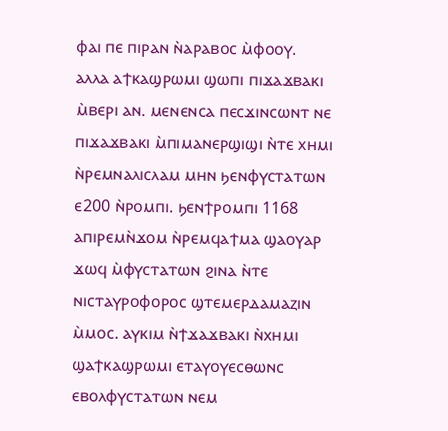ⲫⲁⲓ ⲡⲉ ⲡⲓⲣⲁⲛ ⲛ̀ⲁⲣⲁⲃⲟⲥ ⲙ̀ⲫⲟⲟⲩ.
ⲁⲗⲗⲁ ⲁϯⲕⲁϣⲣⲱⲙⲓ ϣⲱⲡⲓ ⲡⲓϫⲁϫⲃⲁⲕⲓ ⲙ̀ⲃⲉⲣⲓ ⲁⲛ. ⲙⲉⲛⲉⲛⲥⲁ ⲡⲉⲥϫⲓⲛⲥⲱⲛⲧ ⲛⲉ ⲡⲓϫⲁϫⲃⲁⲕⲓ ⲙ̀ⲡⲓⲙⲁⲛⲉⲣϣⲓϣⲓ ⲛ̀ⲧⲉ ⲭⲏⲙⲓ ⲛ̀ⲣⲉⲙⲛⲁⲗⲓⲥⲗⲁⲙ ⲙⲏⲛ ϧⲉⲛⲫⲩⲥⲧⲁⲧⲱⲛ ⲉ200 ⲛ̀ⲣⲟⲙⲡⲓ. ϧⲉⲛϯⲣⲟⲙⲡⲓ 1168 ⲁⲡⲓⲣⲉⲙⲛ̀ϫⲟⲙ ⲛ̀ⲣⲉⲙϥⲁϯⲙⲁ ϣⲁⲟⲩⲁⲣ ϫⲱϥ ⲙ̀ⲫⲩⲥⲧⲁⲧⲱⲛ ϩⲓⲛⲁ ⲛ̀ⲧⲉ ⲛⲓⲥⲧⲁⲩⲣⲟⲫⲟⲣⲟⲥ ϣⲧⲉⲙⲉⲣⲇⲁⲙⲁⲍⲓⲛ ⲙ̀ⲙⲟⲥ. ⲁⲩⲕⲓⲙ ⲛ̀ϯϫⲁϫⲃⲁⲕⲓ ⲛ̀ⲭⲏⲙⲓ ϣⲁϯⲕⲁϣⲣⲱⲙⲓ ⲉⲧⲁⲩⲟⲩⲉⲥⲑⲱⲛⲥ ⲉⲃⲟⲗⲫⲩⲥⲧⲁⲧⲱⲛ ⲛⲉⲙ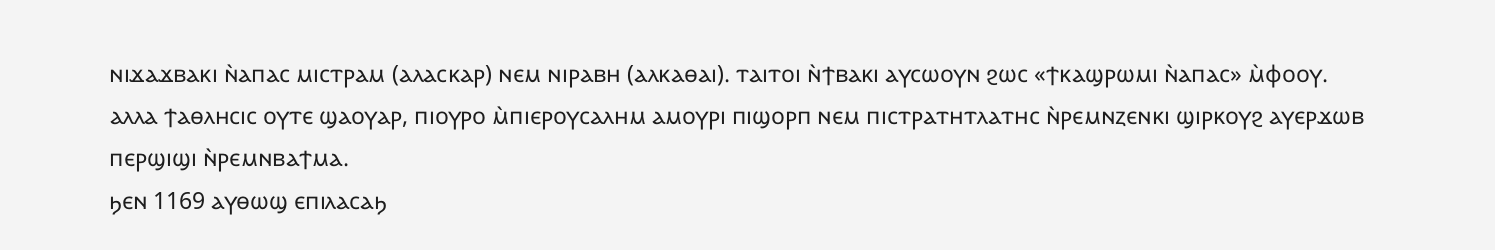ⲛⲓϫⲁϫⲃⲁⲕⲓ ⲛ̀ⲁⲡⲁⲥ ⲙⲓⲥⲧⲣⲁⲙ (ⲁⲗⲁⲥⲕⲁⲣ) ⲛⲉⲙ ⲛⲓⲣⲁⲃⲏ (ⲁⲗⲕⲁⲑⲁⲓ). ⲧⲁⲓⲧⲟⲓ ⲛ̀ϯⲃⲁⲕⲓ ⲁⲩⲥⲱⲟⲩⲛ ϩⲱⲥ «ϯⲕⲁϣⲣⲱⲙⲓ ⲛ̀ⲁⲡⲁⲥ» ⲙ̀ⲫⲟⲟⲩ.
ⲁⲗⲗⲁ ϯⲁⲑⲗⲏⲥⲓⲥ ⲟⲩⲧⲉ ϣⲁⲟⲩⲁⲣ, ⲡⲓⲟⲩⲣⲟ ⲙ̀ⲡⲓⲉⲣⲟⲩⲥⲁⲗⲏⲙ ⲁⲙⲟⲩⲣⲓ ⲡⲓϣⲟⲣⲡ ⲛⲉⲙ ⲡⲓⲥⲧⲣⲁⲧⲏⲧⲗⲁⲧⲏⲥ ⲛ̀ⲣⲉⲙⲛⲍⲉⲛⲕⲓ ϣⲓⲣⲕⲟⲩϩ ⲁⲩⲉⲣϫⲱⲃ ⲡⲉⲣϣⲓϣⲓ ⲛ̀ⲣⲉⲙⲛⲃⲁϯⲙⲁ.
ϧⲉⲛ 1169 ⲁⲩⲑⲱϣ ⲉⲡⲓⲗⲁⲥⲁϧ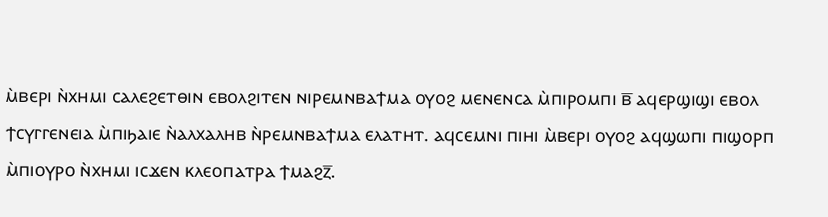ⲙ̀ⲃⲉⲣⲓ ⲛ̀ⲭⲏⲙⲓ ⲥⲁⲗⲉϩⲉⲧⲑⲓⲛ ⲉⲃⲟⲗϩⲓⲧⲉⲛ ⲛⲓⲣⲉⲙⲛⲃⲁϯⲙⲁ ⲟⲩⲟϩ ⲙⲉⲛⲉⲛⲥⲁ ⲙ̀ⲡⲓⲣⲟⲙⲡⲓ ⲃ̅ ⲁϥⲉⲣϣⲓϣⲓ ⲉⲃⲟⲗ ϯⲥⲩⲅⲅⲉⲛⲉⲓⲁ ⲙ̀ⲡⲓϧⲁⲓⲉ ⲛ̀ⲁⲗⲭⲁⲗⲏⲃ ⲛ̀ⲣⲉⲙⲛⲃⲁϯⲙⲁ ⲉⲗⲁⲧⲏⲧ. ⲁϥⲥⲉⲙⲛⲓ ⲡⲓⲏⲓ ⲙ̀ⲃⲉⲣⲓ ⲟⲩⲟϩ ⲁϥϣⲱⲡⲓ ⲡⲓϣⲟⲣⲡ ⲙ̀ⲡⲓⲟⲩⲣⲟ ⲛ̀ⲭⲏⲙⲓ ⲓⲥϫⲉⲛ ⲕⲗⲉⲟⲡⲁⲧⲣⲁ ϯⲙⲁϩⲍ̅.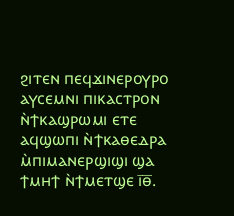ϩⲓⲧⲉⲛ ⲡⲉϥϫⲓⲛⲉⲣⲟⲩⲣⲟ ⲁⲩⲥⲉⲙⲛⲓ ⲡⲓⲕⲁⲥⲧⲣⲟⲛ ⲛ̀ϯⲕⲁϣⲣⲱⲙⲓ ⲉⲧⲉ ⲁϥϣⲱⲡⲓ ⲛ̀ϯⲕⲁⲑⲉⲇⲣⲁ ⲙ̀ⲡⲓⲙⲁⲛⲉⲣϣⲓϣⲓ ϣⲁ ϯⲙⲏϯ ⲛ̀ϯⲙⲉⲧϣⲉ ⲓ̅ⲑ̅.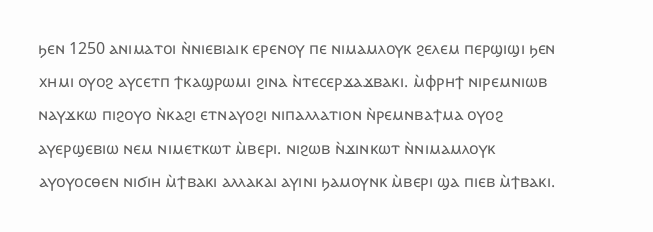ϧⲉⲛ 1250 ⲁⲛⲓⲙⲁⲧⲟⲓ ⲛ̀ⲛⲓⲉⲃⲓⲁⲓⲕ ⲉⲣⲉⲛⲟⲩ ⲡⲉ ⲛⲓⲙⲁⲙⲗⲟⲩⲕ ϩⲉⲗⲉⲙ ⲡⲉⲣϣⲓϣⲓ ϧⲉⲛ ⲭⲏⲙⲓ ⲟⲩⲟϩ ⲁⲩⲥⲉⲧⲡ ϯⲕⲁϣⲣⲱⲙⲓ ϩⲓⲛⲁ ⲛ̀ⲧⲉⲥⲉⲣϫⲁϫⲃⲁⲕⲓ. ⲙ̀ⲫⲣⲏϯ ⲛⲓⲣⲉⲙⲛⲓⲱⲃ ⲛⲁⲩϫⲕⲱ ⲡⲓϩⲟⲩⲟ ⲛ̀ⲕⲁϩⲓ ⲉⲧⲛⲁⲩⲟϩⲓ ⲛⲓⲡⲁⲗⲗⲁⲧⲓⲟⲛ ⲛ̀ⲣⲉⲙⲛⲃⲁϯⲙⲁ ⲟⲩⲟϩ ⲁⲩⲉⲣϣⲉⲃⲓⲱ ⲛⲉⲙ ⲛⲓⲙⲉⲧⲕⲱⲧ ⲙ̀ⲃⲉⲣⲓ. ⲛⲓϩⲱⲃ ⲛ̀ϫⲓⲛⲕⲱⲧ ⲛ̀ⲛⲓⲙⲁⲙⲗⲟⲩⲕ ⲁⲩⲟⲩⲟⲥⲑⲉⲛ ⲛⲓϭⲓⲏ ⲙ̀ϯⲃⲁⲕⲓ ⲁⲗⲗⲁⲕⲁⲓ ⲁⲩⲓⲛⲓ ϧⲁⲙⲟⲩⲛⲕ ⲙ̀ⲃⲉⲣⲓ ϣⲁ ⲡⲓⲉⲃ ⲙ̀ϯⲃⲁⲕⲓ.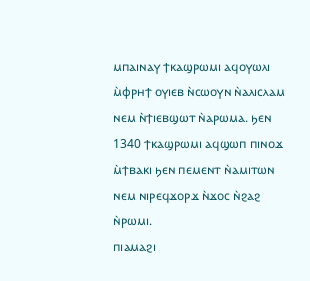ⲙⲡⲁⲓⲛⲁⲩ ϯⲕⲁϣⲣⲱⲙⲓ ⲁϥⲟⲩⲱⲗⲓ ⲙ̀ⲫⲣⲏϯ ⲟⲩⲓⲉⲃ ⲛ̀ⲥⲱⲟⲩⲛ ⲛ̀ⲁⲗⲓⲥⲗⲁⲙ ⲛⲉⲙ ⲛ̀ϯⲓⲉⲃϣⲱⲧ ⲛ̀ⲁⲣⲱⲙⲁ. ϧⲉⲛ 1340 ϯⲕⲁϣⲣⲱⲙⲓ ⲁϥϣⲱⲡ ⲡⲓⲛⲟϫ ⲙ̀ϯⲃⲁⲕⲓ ϧⲉⲛ ⲡⲉⲙⲉⲛⲧ ⲛ̀ⲁⲙⲓⲧⲱⲛ ⲛⲉⲙ ⲛⲓⲣⲉϥϫⲟⲣϫ ⲛ̀ϫⲟⲥ ⲛ̀ϩⲁϩ ⲛ̀ⲣⲱⲙⲓ.
ⲡⲓⲁⲙⲁϩⲓ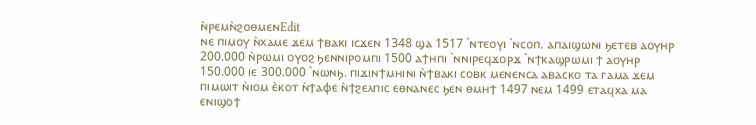ⲛ̀ⲣⲉⲙⲛ̀ϩⲟⲑⲙⲉⲛEdit
ⲛⲉ ⲡⲓⲙⲟⲩ ⲛ̀ⲭⲁⲙⲉ ϫⲉⲙ ϯⲃⲁⲕⲓ ⲓⲥϫⲉⲛ 1348 ϣⲁ 1517 `ⲛⲧⲉⲟⲩⲓ `ⲛⲥⲟⲡ. ⲁⲡⲁⲓϣⲱⲛⲓ ϧⲉⲧⲉⲃ ⲁⲟⲩⲏⲣ 200.000 ⲛ̀ⲣⲱⲙⲓ ⲟⲩⲟϩ ϧⲉⲛⲛⲓⲣⲟⲙⲡⲓ 1500 ⲁϯⲏⲡⲓ `ⲛⲛⲓⲣⲉϥϫⲟⲣϫ `ⲛϯⲕⲁϣⲣⲱⲙⲓ ϯ ⲁⲟⲩⲏⲣ 150.000 ⲓⲉ 300.000 `ⲛⲱⲛϧ. ⲡⲓϫⲓⲛϯⲙⲏⲓⲛⲓ ⲛ̀ϯⲃⲁⲕⲓ ⲥⲟⲃⲕ ⲙⲉⲛⲉⲛⲥⲁ ⲁⲃⲁⲥⲕⲟ ⲧⲁ ⲅⲁⲙⲁ ϫⲉⲙ ⲡⲓⲙⲱⲓⲧ ⲛ̀ⲓⲟⲙ ⲉ̀ⲕⲟⲧ ⲛ̀ϯⲁⲫⲉ ⲛ̀ϯϩⲉⲗⲡⲓⲥ ⲉⲑⲛⲁⲛⲉⲥ ϧⲉⲛ ⲑⲙⲏϯ 1497 ⲛⲉⲙ 1499 ⲉⲧⲁϥⲭⲁ ⲙⲁ ⲉⲛⲓϣⲟϯ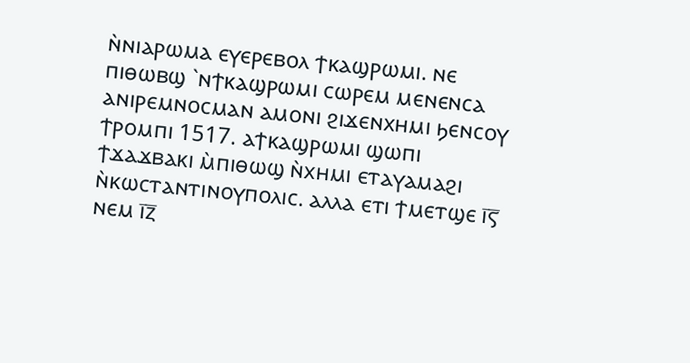ⲛ̀ⲛⲓⲁⲣⲱⲙⲁ ⲉⲩⲉⲣⲉⲃⲟⲗ ϯⲕⲁϣⲣⲱⲙⲓ. ⲛⲉ ⲡⲓⲑⲱⲃϣ `ⲛϯⲕⲁϣⲣⲱⲙⲓ ⲥⲱⲣⲉⲙ ⲙⲉⲛⲉⲛⲥⲁ ⲁⲛⲓⲣⲉⲙⲛⲟⲥⲙⲁⲛ ⲁⲙⲟⲛⲓ ϩⲓϫⲉⲛⲭⲏⲙⲓ ϧⲉⲛⲥⲟⲩ ϯⲣⲟⲙⲡⲓ 1517. ⲁϯⲕⲁϣⲣⲱⲙⲓ ϣⲱⲡⲓ ϯϫⲁϫⲃⲁⲕⲓ ⲙ̀ⲡⲓⲑⲱϣ ⲛ̀ⲭⲏⲙⲓ ⲉⲧⲁⲩⲁⲙⲁϩⲓ ⲛ̀ⲕⲱⲥⲧⲁⲛⲧⲓⲛⲟⲩⲡⲟⲗⲓⲥ. ⲁⲗⲗⲁ ⲉⲧⲓ ϯⲙⲉⲧϣⲉ ⲓ̅ⲋ̅ ⲛⲉⲙ ⲓ̅ⲍ̅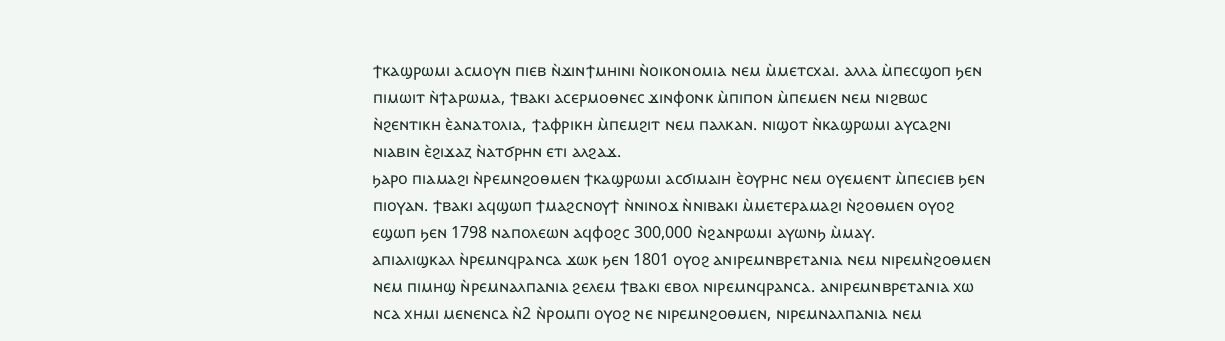ϯⲕⲁϣⲣⲱⲙⲓ ⲁⲥⲙⲟⲩⲛ ⲡⲓⲉⲃ ⲛ̀ϫⲓⲛϯⲙⲏⲓⲛⲓ ⲛ̀ⲟⲓⲕⲟⲛⲟⲙⲓⲁ ⲛⲉⲙ ⲙ̀ⲙⲉⲧⲥⲭⲁⲓ. ⲁⲗⲗⲁ ⲙ̀ⲡⲉⲥϣⲟⲡ ϧⲉⲛ ⲡⲓⲙⲱⲓⲧ ⲛ̀ϯⲁⲣⲱⲙⲁ, ϯⲃⲁⲕⲓ ⲁⲥⲉⲣⲙⲟⲑⲛⲉⲥ ϫⲓⲛⲫⲟⲛⲕ ⲙ̀ⲡⲓⲡⲟⲛ ⲙ̀ⲡⲉⲙⲉⲛ ⲛⲉⲙ ⲛⲓϩⲃⲱⲥ ⲛ̀ϩⲉⲛⲧⲓⲕⲏ ⲉ̀ⲁⲛⲁⲧⲟⲗⲓⲁ, ϯⲁⲫⲣⲓⲕⲏ ⲙ̀ⲡⲉⲙϩⲓⲧ ⲛⲉⲙ ⲡⲁⲗⲕⲁⲛ. ⲛⲓϣⲟⲧ ⲛ̀ⲕⲁϣⲣⲱⲙⲓ ⲁⲩⲥⲁϩⲛⲓ ⲛⲓⲁⲃⲓⲛ ⲉ̀ϩⲓϫⲁⲍ ⲛ̀ⲁⲧϭⲣⲏⲛ ⲉⲧⲓ ⲁⲗϩⲁϫ.
ϧⲁⲣⲟ ⲡⲓⲁⲙⲁϩⲓ ⲛ̀ⲣⲉⲙⲛϩⲟⲑⲙⲉⲛ ϯⲕⲁϣⲣⲱⲙⲓ ⲁⲥϭⲓⲙⲁⲓⲏ ⲉ̀ⲟⲩⲣⲏⲥ ⲛⲉⲙ ⲟⲩⲉⲙⲉⲛⲧ ⲙ̀ⲡⲉⲥⲓⲉⲃ ϧⲉⲛ ⲡⲓⲟⲩⲁⲛ. ϯⲃⲁⲕⲓ ⲁϥϣⲱⲡ ϯⲙⲁϩⲥⲛⲟⲩϯ ⲛ̀ⲛⲓⲛⲟϫ ⲛ̀ⲛⲓⲃⲁⲕⲓ ⲙ̀ⲙⲉⲧⲉⲣⲁⲙⲁϩⲓ ⲛ̀ϩⲟⲑⲙⲉⲛ ⲟⲩⲟϩ ⲉϣⲱⲡ ϧⲉⲛ 1798 ⲛⲁⲡⲟⲗⲉⲱⲛ ⲁϥⲫⲟϩⲥ 300,000 ⲛ̀ϩⲁⲛⲣⲱⲙⲓ ⲁⲩⲱⲛϧ ⲙ̀ⲙⲁⲩ.
ⲁⲡⲓⲁⲗⲓϣⲕⲁⲗ ⲛ̀ⲣⲉⲙⲛϥⲣⲁⲛⲥⲁ ϫⲱⲕ ϧⲉⲛ 1801 ⲟⲩⲟϩ ⲁⲛⲓⲣⲉⲙⲛⲃⲣⲉⲧⲁⲛⲓⲁ ⲛⲉⲙ ⲛⲓⲣⲉⲙⲛ̀ϩⲟⲑⲙⲉⲛ ⲛⲉⲙ ⲡⲓⲙⲏϣ ⲛ̀ⲣⲉⲙⲛⲁⲗⲡⲁⲛⲓⲁ ϩⲉⲗⲉⲙ ϯⲃⲁⲕⲓ ⲉⲃⲟⲗ ⲛⲓⲣⲉⲙⲛϥⲣⲁⲛⲥⲁ. ⲁⲛⲓⲣⲉⲙⲛⲃⲣⲉⲧⲁⲛⲓⲁ ⲭⲱ ⲛⲥⲁ ⲭⲏⲙⲓ ⲙⲉⲛⲉⲛⲥⲁ ⲛ̀2 ⲛ̀ⲣⲟⲙⲡⲓ ⲟⲩⲟϩ ⲛⲉ ⲛⲓⲣⲉⲙⲛϩⲟⲑⲙⲉⲛ, ⲛⲓⲣⲉⲙⲛⲁⲗⲡⲁⲛⲓⲁ ⲛⲉⲙ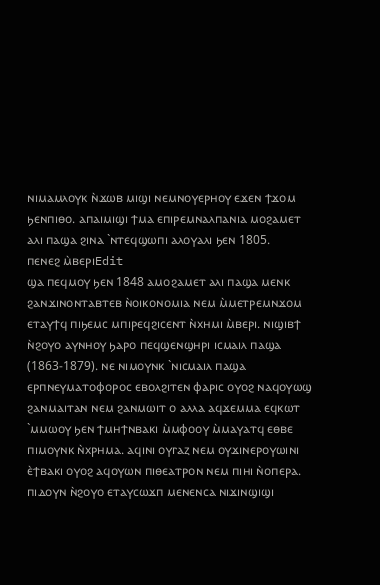ⲛⲓⲙⲁⲙⲗⲟⲩⲕ ⲛ̀ϫⲱⲃ ⲙⲓϣⲓ ⲛⲉⲙⲛⲟⲩⲉⲣⲏⲟⲩ ⲉϫⲉⲛ ϯϫⲟⲙ ϧⲉⲛⲡⲓⲑⲟ. ⲁⲡⲁⲓⲙⲓϣⲓ ϯⲙⲁ ⲉⲡⲓⲣⲉⲙⲛⲁⲗⲡⲁⲛⲓⲁ ⲙⲟϩⲁⲙⲉⲧ ⲁⲗⲓ ⲡⲁϣⲁ ϩⲓⲛⲁ `ⲛⲧⲉϥϣⲱⲡⲓ ⲁⲗⲟⲩⲁⲗⲓ ϧⲉⲛ 1805.
ⲡⲉⲛⲉϩ ⲙ̀ⲃⲉⲣⲓEdit
ϣⲁ ⲡⲉϥⲙⲟⲩ ϧⲉⲛ 1848 ⲁⲙⲟϩⲁⲙⲉⲧ ⲁⲗⲓ ⲡⲁϣⲁ ⲙⲉⲛⲕ ϩⲁⲛϫⲓⲛⲟⲛⲧⲁⲃⲧⲉⲃ ⲛ̀ⲟⲓⲕⲟⲛⲟⲙⲓⲁ ⲛⲉⲙ ⲙ̀ⲙⲉⲧⲣⲉⲙⲛϫⲟⲙ ⲉⲧⲁⲩϯϥ ⲡⲓϧⲉⲙⲥ ⲙⲡⲓⲣⲉϥϩⲓⲥⲉⲛⲧ ⲛ̀ⲭⲏⲙⲓ ⲙ̀ⲃⲉⲣⲓ. ⲛⲓϣⲓⲃϯ ⲛ̀ϩⲟⲩⲟ ⲁⲩⲛⲏⲟⲩ ϧⲁⲣⲟ ⲡⲉϥϣⲉⲛϣⲏⲣⲓ ⲓⲥⲙⲁⲓⲗ ⲡⲁϣⲁ (1863-1879). ⲛⲉ ⲛⲓⲙⲟⲩⲛⲕ `ⲛⲓⲥⲙⲁⲓⲗ ⲡⲁϣⲁ ⲉⲣⲡⲛⲉⲩⲙⲁⲧⲟⲫⲟⲣⲟⲥ ⲉⲃⲟⲗϩⲓⲧⲉⲛ ⲫⲁⲣⲓⲥ ⲟⲩⲟϩ ⲛⲁϥⲟⲩⲱϣ ϩⲁⲛⲙⲁⲓⲧⲁⲛ ⲛⲉⲙ ϩⲁⲛⲙⲱⲓⲧ ⲟ ⲁⲗⲗⲁ ⲁϥϫⲉⲙⲙⲁ ⲉϥⲕⲱⲧ `ⲙⲙⲱⲟⲩ ϧⲉⲛ ϯⲙⲏϯⲛⲃⲁⲕⲓ ⲙ̀ⲙⲫⲟⲟⲩ ⲙ̀ⲙⲁⲩⲁⲧϥ ⲉⲑⲃⲉ ⲡⲓⲙⲟⲩⲛⲕ ⲛ̀ⲭⲣⲏⲙⲁ. ⲁϥⲓⲛⲓ ⲟⲩⲅⲁⲍ ⲛⲉⲙ ⲟⲩϫⲓⲛⲉⲣⲟⲩⲱⲓⲛⲓ ⲉ̀ϯⲃⲁⲕⲓ ⲟⲩⲟϩ ⲁϥⲟⲩⲱⲛ ⲡⲓⲑⲉⲁⲧⲣⲟⲛ ⲛⲉⲙ ⲡⲓⲏⲓ ⲛ̀ⲟⲡⲉⲣⲁ.
ⲡⲓⲇⲟⲩⲛ ⲛ̀ϩⲟⲩⲟ ⲉⲧⲁⲩⲥⲱϫⲡ ⲙⲉⲛⲉⲛⲥⲁ ⲛⲓϫⲓⲛϣⲓϣⲓ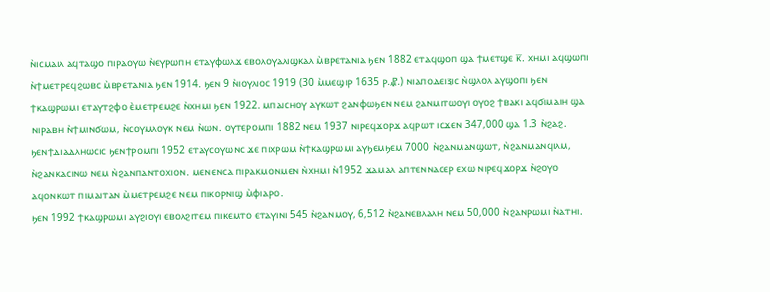ⲛ̀ⲓⲥⲙⲁⲓⲗ ⲁϥⲧⲁϣⲟ ⲡⲓⲣⲁⲟⲩⲱ ⲛ̀ⲉⲩⲣⲱⲡⲏ ⲉⲧⲁⲩⲫⲱⲗϫ ⲉⲃⲟⲗⲟⲩⲁⲗⲓϣⲕⲁⲗ ⲙ̀ⲃⲣⲉⲧⲁⲛⲓⲁ ϧⲉⲛ 1882 ⲉⲧⲁϥϣⲟⲡ ϣⲁ ϯⲙⲉⲧϣⲉ ⲕ̅. ⲭⲏⲙⲓ ⲁϥϣⲱⲡⲓ ⲛ̀ϯⲙⲉⲧⲣⲉϥϩⲱⲃⲥ ⲙ̀ⲃⲣⲉⲧⲁⲛⲓⲁ ϧⲉⲛ 1914. ϧⲉⲛ 9 ⲛ̀ⲓⲟⲩⲗⲓⲟⲥ 1919 (30 ⲙ̀ⲙⲉϣⲓⲣ 1635 ⲣ.⳥.) ⲛⲓⲁⲡⲟⲇⲉⲓⲝⲓⲥ ⲛ̀ϣⲗⲟⲗ ⲁⲩϣⲟⲡⲓ ϧⲉⲛ ϯⲕⲁϣⲣⲱⲙⲓ ⲉⲧⲁⲩⲧϩⲫⲟ ⲉ̀ⲙⲉⲧⲣⲉⲙϩⲉ ⲛ̀ⲭⲏⲙⲓ ϧⲉⲛ 1922. ⲙⲡⲁⲓⲥⲏⲟⲩ ⲁⲩⲕⲱⲧ ϩⲁⲛⲫⲱϧⲉⲛ ⲛⲉⲙ ϩⲁⲛⲙⲓⲧⲱⲟⲩⲓ ⲟⲩⲟϩ ϯⲃⲁⲕⲓ ⲁϥϭⲓⲙⲁⲓⲏ ϣⲁ ⲛⲓⲣⲁⲃⲏ ⲛ̀ϯⲙⲓⲛϭⲱⲙ, ⲛ̀ⲥⲟⲩⲙⲗⲟⲩⲕ ⲛⲉⲙ ⲛ̀ⲱⲛ. ⲟⲩⲧⲉⲣⲟⲙⲡⲓ 1882 ⲛⲉⲙ 1937 ⲛⲓⲣⲉϥϫⲟⲣϫ ⲁϥⲣⲱⲧ ⲓⲥϫⲉⲛ 347,000 ϣⲁ 1.3 ⲛ̀ϩⲁϩ.
ϧⲉⲛϯⲇⲓⲁⲇⲗⲏⲱⲥⲓⲥ ϧⲉⲛϯⲣⲟⲙⲡⲓ 1952 ⲉⲧⲁⲩⲥⲟⲩⲱⲛⲥ ϫⲉ ⲡⲓⲭⲣⲱⲙ ⲛ̀ϯⲕⲁϣⲣⲱⲙⲓ ⲁⲩϧⲉⲙϧⲉⲙ 7000 ⲛ̀ϩⲁⲛⲙⲁⲛϣⲱⲧ, ⲛ̀ϩⲁⲛⲙⲁⲛϥⲓⲗⲙ, ⲛ̀ϩⲁⲛⲕⲁⲥⲓⲛⲱ ⲛⲉⲙ ⲛ̀ϩⲁⲛⲡⲁⲛⲧⲟⲭⲓⲟⲛ. ⲙⲉⲛⲉⲛⲥⲁ ⲡⲓⲣⲁⲕⲙⲟⲛⲙⲉⲛ ⲛ̀ⲭⲏⲙⲓ ⲛ̀1952 ϫⲁⲙⲁⲗ ⲁⲡⲧⲉⲛⲛⲁⲥⲉⲣ ⲉⲭⲱ ⲛⲓⲣⲉϥϫⲟⲣϫ ⲛ̀ϩⲟⲩⲟ ⲁϥⲟⲛⲕⲱⲧ ⲡⲓⲙⲁⲓⲧⲁⲛ ⲙ̀ⲙⲉⲧⲣⲉⲙϩⲉ ⲛⲉⲙ ⲡⲓⲕⲟⲣⲛⲓϣ ⲙ̀ⲫⲓⲁⲣⲟ.
ϧⲉⲛ 1992 ϯⲕⲁϣⲣⲱⲙⲓ ⲁⲩϩⲓⲟⲩⲓ ⲉⲃⲟⲗϩⲓⲧⲉⲙ ⲡⲓⲕⲉⲙⲧⲟ ⲉⲧⲁⲩⲓⲛⲓ 545 ⲛ̀ϩⲁⲛⲙⲟⲩ, 6,512 ⲛ̀ϩⲁⲛⲉⲃⲗⲁⲗⲏ ⲛⲉⲙ 50,000 ⲛ̀ϩⲁⲛⲣⲱⲙⲓ ⲛ̀ⲁⲧⲏⲓ.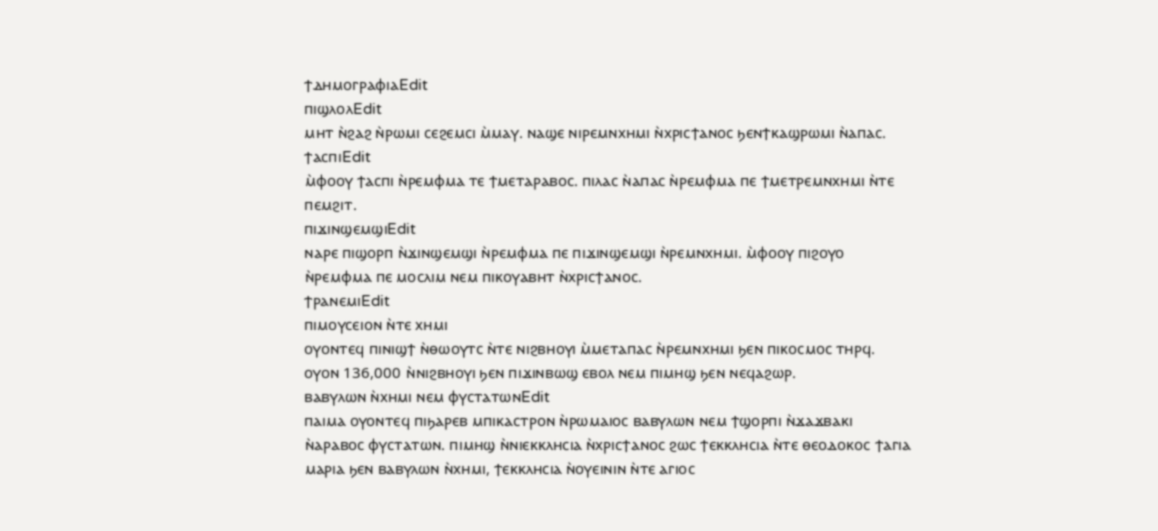ϯⲇⲏⲙⲟⲅⲣⲁⲫⲓⲁEdit
ⲡⲓϣⲗⲟⲗEdit
ⲙⲏⲧ ⲛ̀ϩⲁϩ ⲛ̀ⲣⲱⲙⲓ ⲥⲉϩⲉⲙⲥⲓ ⲙ̀ⲙⲁⲩ. ⲛⲁϣⲉ ⲛⲓⲣⲉⲙⲛⲭⲏⲙⲓ ⲛ̀ⲭⲣⲓⲥϯⲁⲛⲟⲥ ϧⲉⲛϯⲕⲁϣⲣⲱⲙⲓ ⲛ̀ⲁⲡⲁⲥ.
ϯⲁⲥⲡⲓEdit
ⲙ̀ⲫⲟⲟⲩ ϯⲁⲥⲡⲓ ⲛ̀ⲣⲉⲙⲫⲙⲁ ⲧⲉ ϯⲙⲉⲧⲁⲣⲁⲃⲟⲥ. ⲡⲓⲗⲁⲥ ⲛ̀ⲁⲡⲁⲥ ⲛ̀ⲣⲉⲙⲫⲙⲁ ⲡⲉ ϯⲙⲉⲧⲣⲉⲙⲛⲭⲏⲙⲓ ⲛ̀ⲧⲉ ⲡⲉⲙϩⲓⲧ.
ⲡⲓϫⲓⲛϣⲉⲙϣⲓEdit
ⲛⲁⲣⲉ ⲡⲓϣⲟⲣⲡ ⲛ̀ϫⲓⲛϣⲉⲙϣⲓ ⲛ̀ⲣⲉⲙⲫⲙⲁ ⲡⲉ ⲡⲓϫⲓⲛϣⲉⲙϣⲓ ⲛ̀ⲣⲉⲙⲛⲭⲏⲙⲓ. ⲙ̀ⲫⲟⲟⲩ ⲡⲓϩⲟⲩⲟ ⲛ̀ⲣⲉⲙⲫⲙⲁ ⲡⲉ ⲙⲟⲥⲗⲓⲙ ⲛⲉⲙ ⲡⲓⲕⲟⲩⲁⲃⲏⲧ ⲛ̀ⲭⲣⲓⲥϯⲁⲛⲟⲥ.
ϯⲣⲁⲛⲉⲙⲓEdit
ⲡⲓⲙⲟⲩⲥⲉⲓⲟⲛ ⲛ̀ⲧⲉ ⲭⲏⲙⲓ
ⲟⲩⲟⲛⲧⲉϥ ⲡⲓⲛⲓϣϯ ⲛ̀ⲑⲱⲟⲩⲧⲥ ⲛ̀ⲧⲉ ⲛⲓϩⲃⲏⲟⲩⲓ ⲙ̀ⲙⲉⲧⲁⲡⲁⲥ ⲛ̀ⲣⲉⲙⲛⲭⲏⲙⲓ ϧⲉⲛ ⲡⲓⲕⲟⲥⲙⲟⲥ ⲧⲏⲣϥ. ⲟⲩⲟⲛ 136,000 ⲛ̀ⲛⲓϩⲃⲏⲟⲩⲓ ϧⲉⲛ ⲡⲓϫⲓⲛⲃⲱϣ ⲉⲃⲟⲗ ⲛⲉⲙ ⲡⲓⲙⲏϣ ϧⲉⲛ ⲛⲉϥⲁϩⲱⲣ.
ⲃⲁⲃⲩⲗⲱⲛ ⲛ̀ⲭⲏⲙⲓ ⲛⲉⲙ ⲫⲩⲥⲧⲁⲧⲱⲛEdit
ⲡⲁⲓⲙⲁ ⲟⲩⲟⲛⲧⲉϥ ⲡⲓϧⲁⲣⲉⲃ ⲙⲡⲓⲕⲁⲥⲧⲣⲟⲛ ⲛ̀ⲣⲱⲙⲁⲓⲟⲥ ⲃⲁⲃⲩⲗⲱⲛ ⲛⲉⲙ ϯϣⲟⲣⲡⲓ ⲛ̀ϫⲁϫⲃⲁⲕⲓ ⲛ̀ⲁⲣⲁⲃⲟⲥ ⲫⲩⲥⲧⲁⲧⲱⲛ. ⲡⲓⲙⲏϣ ⲛ̀ⲛⲓⲉⲕⲕⲗⲏⲥⲓⲁ ⲛ̀ⲭⲣⲓⲥϯⲁⲛⲟⲥ ϩⲱⲥ ϯⲉⲕⲕⲗⲏⲥⲓⲁ ⲛ̀ⲧⲉ ⲑⲉⲟⲇⲟⲕⲟⲥ ϯⲁⲅⲓⲁ ⲙⲁⲣⲓⲁ ϧⲉⲛ ⲃⲁⲃⲩⲗⲱⲛ ⲛ̀ⲭⲏⲙⲓ, ϯⲉⲕⲕⲗⲏⲥⲓⲁ ⲛ̀ⲟⲩⲉⲓⲛⲓⲛ ⲛ̀ⲧⲉ ⲁⲅⲓⲟⲥ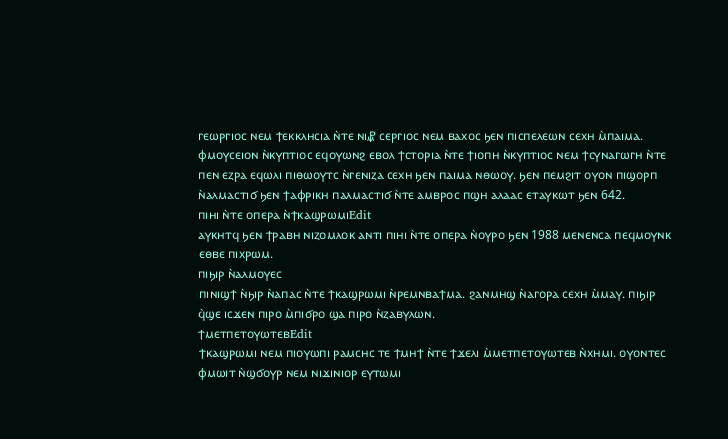ⲅⲉⲱⲣⲅⲓⲟⲥ ⲛⲉⲙ ϯⲉⲕⲕⲗⲏⲥⲓⲁ ⲛ̀ⲧⲉ ⲛⲓ⳥ ⲥⲉⲣⲅⲓⲟⲥ ⲛⲉⲙ ⲃⲁⲭⲟⲥ ϧⲉⲛ ⲡⲓⲥⲡⲉⲗⲉⲱⲛ ⲥⲉⲭⲏ ⲙ̀ⲡⲁⲓⲙⲁ. ⲫⲙⲟⲩⲥⲉⲓⲟⲛ ⲛ̀ⲕⲩⲡⲧⲓⲟⲥ ⲉϥⲟⲩⲱⲛϩ ⲉⲃⲟⲗ ϯⲥⲧⲟⲣⲓⲁ ⲛ̀ⲧⲉ ϯⲓⲟⲡⲏ ⲛ̀ⲕⲩⲡⲧⲓⲟⲥ ⲛⲉⲙ ϯⲥⲩⲛⲁⲅⲱⲅⲏ ⲛ̀ⲧⲉ ⲡⲉⲛ ⲉⲍⲣⲁ ⲉϥⲱⲗⲓ ⲡⲓⲑⲱⲟⲩⲧⲥ ⲛ̀ⲅⲉⲛⲓⲍⲁ ⲥⲉⲭⲏ ϧⲉⲛ ⲡⲁⲓⲙⲁ ⲛⲑⲱⲟⲩ. ϧⲉⲛ ⲡⲉⲙϩⲓⲧ ⲟⲩⲟⲛ ⲡⲓϣⲟⲣⲡ ⲛ̀ⲁⲗⲙⲁⲥⲧⲓϭ ϧⲉⲛ ϯⲁⲫⲣⲓⲕⲏ ⲡⲁⲗⲙⲁⲥⲧⲓϭ ⲛ̀ⲧⲉ ⲁⲙⲃⲣⲟⲥ ⲡϣⲏ ⲁⲗⲁⲁⲥ ⲉⲧⲁⲩⲕⲱⲧ ϧⲉⲛ 642.
ⲡⲓⲏⲓ ⲛ̀ⲧⲉ ⲟⲡⲉⲣⲁ ⲛ̀ϯⲕⲁϣⲣⲱⲙⲓEdit
ⲁⲩⲕⲏⲧϥ ϧⲉⲛ ϯⲣⲁⲃⲏ ⲛⲓⲍⲟⲙⲗⲟⲕ ⲁⲛⲧⲓ ⲡⲓⲏⲓ ⲛ̀ⲧⲉ ⲟⲡⲉⲣⲁ ⲛ̀ⲟⲩⲣⲟ ϧⲉⲛ 1988 ⲙⲉⲛⲉⲛⲥⲁ ⲡⲉϥⲙⲟⲩⲛⲕ ⲉⲑⲃⲉ ⲡⲓⲭⲣⲱⲙ.
ⲡⲓϧⲓⲣ ⲛ̀ⲁⲗⲙⲟⲩⲉⲥ
ⲡⲓⲛⲓϣϯ ⲛ̀ϧⲓⲣ ⲛ̀ⲁⲡⲁⲥ ⲛ̀ⲧⲉ ϯⲕⲁϣⲣⲱⲙⲓ ⲛ̀ⲣⲉⲙⲛⲃⲁϯⲙⲁ. ϩⲁⲛⲙⲏϣ ⲛ̀ⲁⲅⲟⲣⲁ ⲥⲉⲭⲏ ⲙ̀ⲙⲁⲩ. ⲡⲓϧⲓⲣ ϥ̀ϣⲉ ⲓⲥϫⲉⲛ ⲡⲓⲣⲟ ⲙ̀ⲡⲓϭⲣⲟ ϣⲁ ⲡⲓⲣⲟ ⲛ̀ⲍⲁⲃⲩⲗⲱⲛ.
ϯⲙⲉⲧⲡⲉⲧⲟⲩⲱⲧⲉⲃEdit
ϯⲕⲁϣⲣⲱⲙⲓ ⲛⲉⲙ ⲡⲓⲟⲩⲱⲡⲓ ⲣⲁⲙⲥⲏⲥ ⲧⲉ ϯⲙⲏϯ ⲛ̀ⲧⲉ ϯϫⲉⲗⲓ ⲙ̀ⲙⲉⲧⲡⲉⲧⲟⲩⲱⲧⲉⲃ ⲛ̀ⲭⲏⲙⲓ. ⲟⲩⲟⲛⲧⲉⲥ ⲫⲙⲱⲓⲧ ⲛ̀ϣϭⲟⲩⲣ ⲛⲉⲙ ⲛⲓϫⲓⲛⲓⲟⲣ ⲉⲩⲧⲱⲙⲓ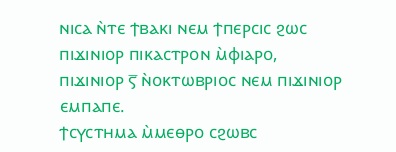ⲛⲓⲥⲁ ⲛ̀ⲧⲉ ϯⲃⲁⲕⲓ ⲛⲉⲙ ϯⲡⲉⲣⲥⲓⲥ ϩⲱⲥ ⲡⲓϫⲓⲛⲓⲟⲣ ⲡⲓⲕⲁⲥⲧⲣⲟⲛ ⲙ̀ⲫⲓⲁⲣⲟ, ⲡⲓϫⲓⲛⲓⲟⲣ ⲋ̅ ⲛ̀ⲟⲕⲧⲱⲃⲣⲓⲟⲥ ⲛⲉⲙ ⲡⲓϫⲓⲛⲓⲟⲣ ⲉⲙⲡⲁⲡⲉ.
ϯⲥⲩⲥⲧⲏⲙⲁ ⲙ̀ⲙⲉⲑⲣⲟ ⲥϩⲱⲃⲥ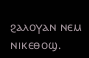ϩⲁⲗⲟⲩⲁⲛ ⲛⲉⲙ ⲛⲓⲕⲉⲑⲟϣ.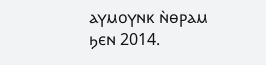ⲁⲩⲙⲟⲩⲛⲕ ⲛ̀ⲑⲣⲁⲙ ϧⲉⲛ 2014.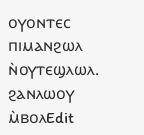ⲟⲩⲟⲛⲧⲉⲥ ⲡⲓⲙⲁⲛϩⲱⲗ ⲛ̀ⲟⲩⲧⲉϣⲗⲱⲗ.
ϩⲁⲛⲗⲱⲟⲩ ⲙ̀ⲃⲟⲗEdit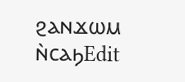ϩⲁⲛϫⲱⲙ ⲛ̀ⲥⲁϧEdit